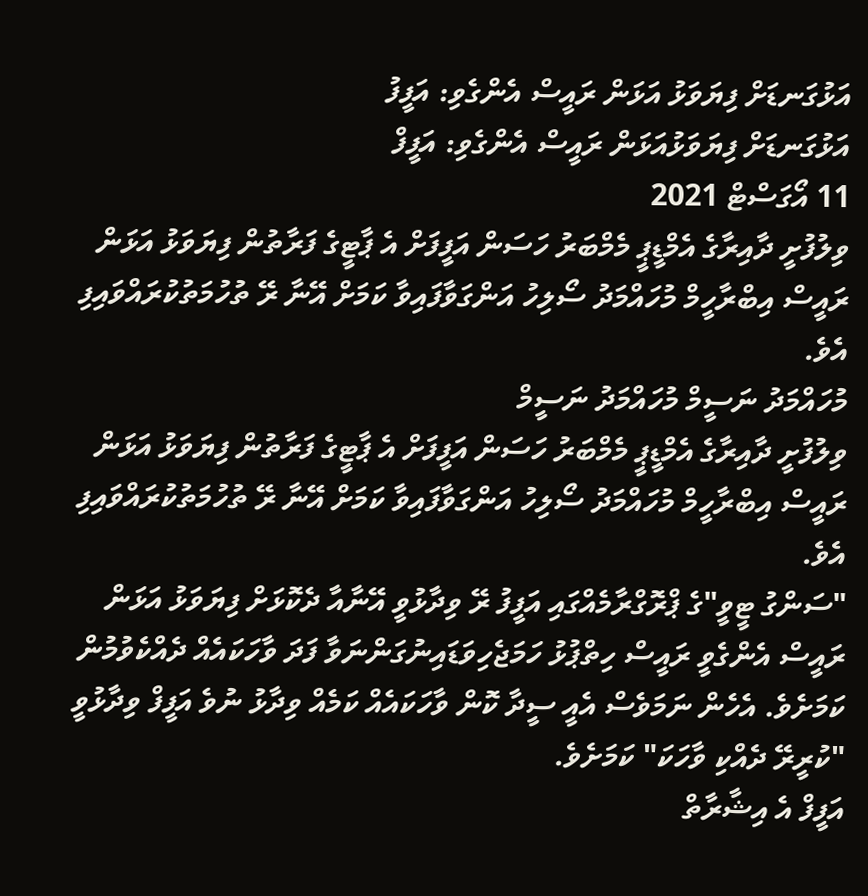އަޅުގަނޑަށް ފިޔަވަޅު އަޅަން ރައީސް އެންގެވި: އަފީފު
އަޅުގަނޑަށް ފިޔަވަޅުއަޅަން ރައީސް އެންގެވި: އަފީފް
11 އޯގަސްޓް 2021
ވިލުފުށީ ދާއިރާގެ އެމްޑީޕީ މެމްބަރު ހަސަން އަފީފަށް އެ ޕާޓީގެ ފަރާތުން ފިޔަވަޅު އަޅަން ރައީސް އިބްރާހީމް މުހައްމަދު ސޯލިހު އަންގަވާފައިވާ ކަމަށް އޭނާ ރޭ ތުހުމަތުކުރައްވައިފި އެވެ.
މުހައްމަދު ނަސީމް މުހައްމަދު ނަސީމް
ވިލުފުށީ ދާއިރާގެ އެމްޑީޕީ މެމްބަރު ހަސަން އަފީފަށް އެ ޕާޓީގެ ފަރާތުން ފިޔަވަޅު އަޅަން ރައީސް އިބްރާހީމް މުހައްމަދު ސޯލިހު އަންގަވާފައިވާ ކަމަށް އޭނާ ރޭ ތުހުމަތުކުރައްވައިފި އެވެ.
"ސަންގު ޓީވީ"ގެ ޕްރޮގްރާމެއްގައި އަފީފު ރޭ ވިދާޅުވީ އޭނާއާ ދެކޮޅަށް ފިޔަވަޅު އަޅަން ރައީސް އެންގެވީ ރައީސް ހިތްޕުޅު ހަމަޖެހިވަޑައިނުގަންނަވާ ފަދަ ވާހަކައެއް ދެއްކެވުމުން ކަމަށެވެ. އެހެން ނަމަވެސް އެއީ ސީދާ ކޮން ވާހަކައެއް ކަމެއް ވިދާޅު ނުވެ އަފީފް ވިދާޅުވީ "ކުރީރޭ ދެއްކި ވާހަކަ" ކަމަށެވެ.
އަފީފް އެ އިޝާރާތް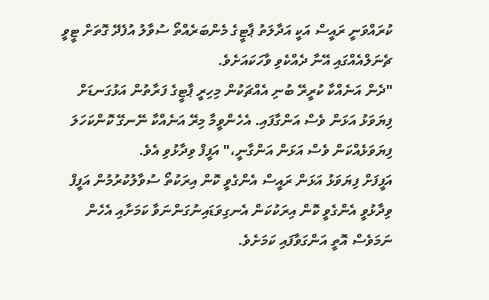ކުރައްވަނީ ރައީސް އަކީ އަދާލަތު ޕާޓީގެ މެންބަރެއްތޯ ސުވާލު އުފެދޭ ގޮތަށް ޓީވީ ޗެނަލްއެއްގައި އޭނާ ދެއްކެވި ވާހަކައަށެވެ.
"ދެން އަނެއްކާ ކުރީރޭ ބުނި އެއްޗަކުން މިހިރީ ޕާޓީގެ ފަރާތުން އަޅުގަނޑަށް ފިޔަވަޅު އަޅަން ވެސް އަންގާފައި. އެހެންވީމާ މިރޭ އަނެއްކާ ނޭނގޭ ކޮންކަހަލަ ފިޔަވަޅެއްކަން ވެސް އަޅަން އަންގާނީ،" އަފީފް ވިދާޅުވި އެވެ.
އަފީފަށް ފިޔަވަޅު އަޅަން ރައީސް އެންގެވީ ކޮން އިރަކުތޯ ސުވާލުކުރުމުން އަފީފް ވިދާޅުވީ އެންގެވީ ކޮން އިރަކުކަން އެނގިވަޑައިނުގަންނަވާ ކަމަށާއި އެހެން ނަމަވެސް އޮތީ އަންގަވާފައި ކަމަށެވެ.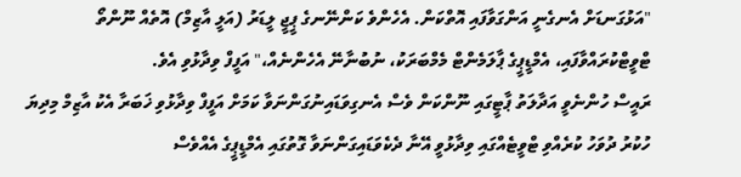"އަޅުގަނޑަށް އެނގެނީ އަންގަވާފައި އޮތްކަން. އެހެންވެ ކަންނޭނގެ ޕީޖީ ލީޑަރު (އަލީ އާޒިމް) އޮތެއް ނޫންތޯ ޓްވީޓްކުރައްވާފައި، އެމްޑީޕީގެ ޕާލަމެންޓް މެމްބަރަކު، ނުބުނާނޭ އެހެންނެއް،" އަފީފް ވިދާޅުވި އެވެ.
ރައީސް ހުންނެވީ އަދާލަތު ޕާޓީގައި ނޫންކަން ވެސް އެނގިވަޑައިނުގަންނަވާ ކަމަށް އަފީފް ވިދާޅުވި ޚަބަރާ އެކު އާޒިމް މިދިޔަ ހުކުރު ދުވަހު ކުރެއްވި ޓްވީޓެއްގައި ވިދާޅުވީ އޭނާ ދެކެވަޑައިގަންނަވާ ގޮތުގައި އެމްޑީޕީގެ އެއްވެސް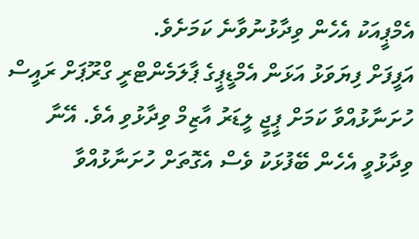އެމްޕީއަކު އެހެން ވިދާޅުނުވާނެ ކަމަށެވެ.
އަފީފަށް ފިޔަވަޅު އަޅަން އެމްޑީޕީގެ ޕާލަމެންޓްރީ ގްރޫޕަށް ރައީސް ހުށަނާޅުއްވާ ކަމަށް ޕީޖީ ލީޑަރު އާޒިމް ވިދާޅުވި އެވެ. އޭނާ ވިދާޅުވީ އެހެން ބޭފުޅަކު ވެސް އެގޮތަށް ހުށަނާޅުއްވާ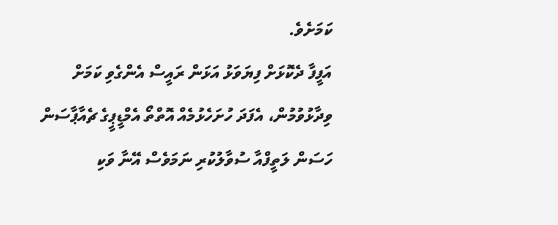ކަމަށެވެ.
އަފީފާ ދެކޮޅަށް ފިޔަވަޅު އަޅަން ރައީސް އެންގެވި ކަމަށް ވިދާޅުވުމުން، އެފަދަ ހުށަހެޅުމެއް އޮތްތޯ އެމްޑީޕީގެ ޗެއާޕާސަން ހަސަން ލަތީފްއާ ސުވާލުކުރި ނަމަވެސް އޭނާ ވަކި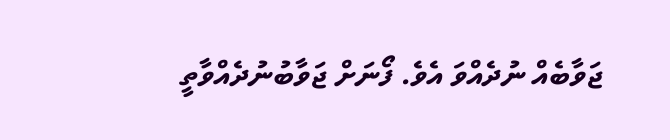ޖަވާބެއް ނުދެއްވަ އެވެ. ފޯނަށް ޖަވާބުނުދެއްވާތީ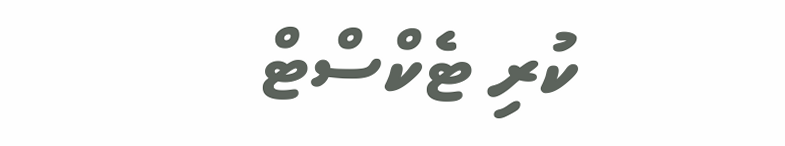ކުރި ޓެކްސްޓް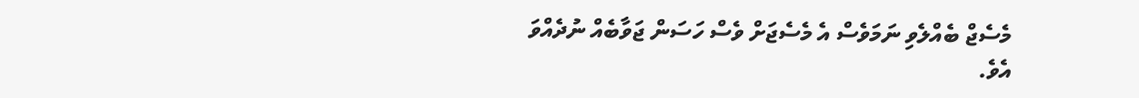މެސެޖް ބެއްލެވި ނަމަވެސް އެ މެސެޖަށް ވެސް ހަސަން ޖަވާބެއް ނުދެއްވަ އެވެ.